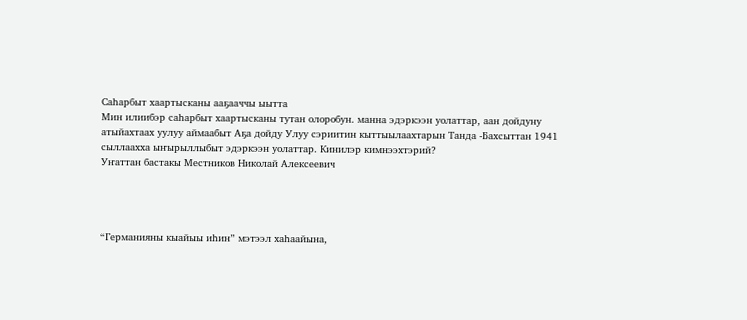Саһарбыт хаартысканы ааҕааччы ыытта
Мин илиибэр саһарбыт хаартысканы тутан олоробун. манна эдэркээн уолаттар, аан дойдуну атыйахтаах уулуу аймаабыт Аҕа дойду Улуу сэриитин кыттыылаахтарын Танда -Бахсыттан 1941 сыллаахха ыҥырыллыбыт эдэркээн уолаттар. Кинилэр кимнээхтэрий?
Уҥаттан бастакы Местников Николай Алексеевич




“Германияны кыайыы иһин” мэтээл хаһаайына,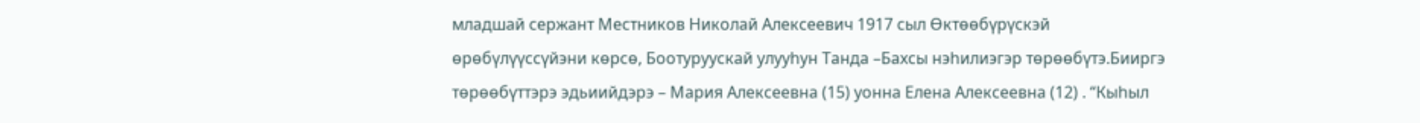младшай сержант Местников Николай Алексеевич 1917 сыл Өктөөбүрүскэй өрөбүлүүссүйэни көрсө, Боотуруускай улууһун Танда –Бахсы нэһилиэгэр төрөөбүтэ.Бииргэ төрөөбүттэрэ эдьиийдэрэ – Мария Алексеевна (15) уонна Елена Алексеевна (12) . “Кыһыл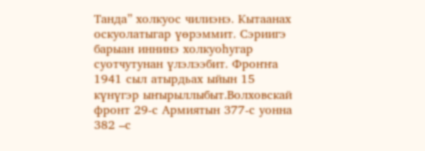Танда” холкуос чилиэнэ. Кытаанах оскуолатыгар үөрэммит. Сэриигэ барыан иннинэ холкуоһугар суотчутунан үлэлээбит. Фроҥҥа 1941 сыл атырдьах ыйын 15 күнүгэр ыҥырыллыбыт.Волховскай фронт 29-с Армиятын 377-с уонна 382 –с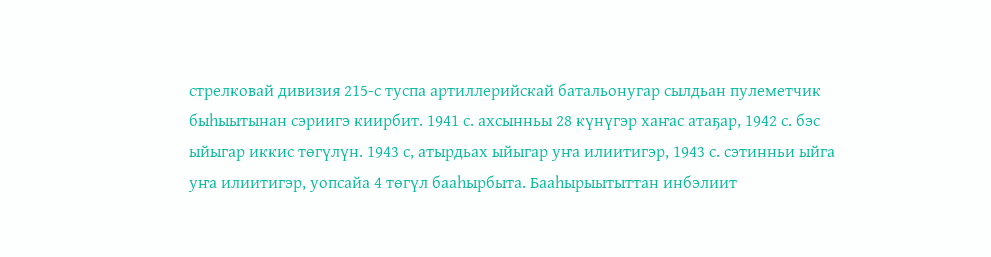стрелковай дивизия 215-с туспа артиллерийскай батальонугар сылдьан пулеметчик быһыытынан сэриигэ киирбит. 1941 с. ахсынньы 28 күнүгэр хаҥас атаҕар, 1942 с. бэс ыйыгар иккис төгүлүн. 1943 с, атырдьах ыйыгар уҥа илиитигэр, 1943 с. сэтинньи ыйга уҥа илиитигэр, уопсайа 4 төгүл бааһырбыта. Бааһырыытыттан инбэлиит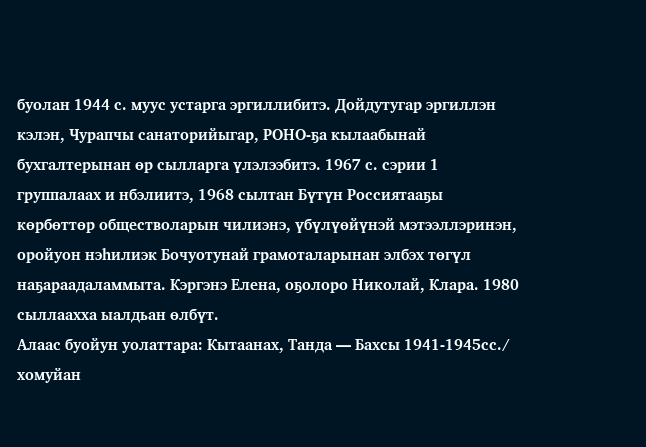буолан 1944 с. муус устарга эргиллибитэ. Дойдутугар эргиллэн кэлэн, Чурапчы санаторийыгар, РОНО-ҕа кылаабынай бухгалтерынан өр сылларга үлэлээбитэ. 1967 с. сэрии 1 группалаах и нбэлиитэ, 1968 сылтан Бүтүн Россиятааҕы көрбөттөр обществоларын чилиэнэ, үбүлүөйүнэй мэтээллэринэн, оройуон нэһилиэк Бочуотунай грамоталарынан элбэх төгүл наҕараадаламмыта. Кэргэнэ Елена, оҕолоро Николай, Клара. 1980 сыллаахха ыалдьан өлбүт.
Алаас буойун уолаттара: Кытаанах, Танда — Бахсы 1941-1945сс./ хомуйан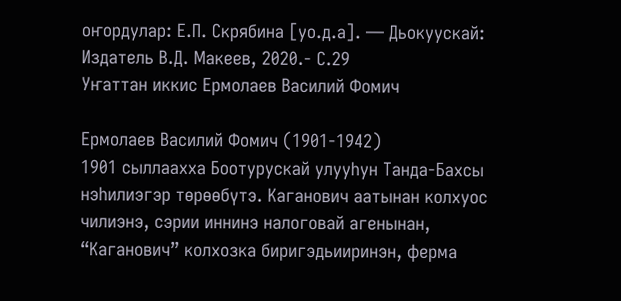оҥордулар: Е.П. Скрябина [уо.д.а]. — Дьокуускай: Издатель В.Д. Макеев, 2020.- С.29
Уҥаттан иккис Ермолаев Василий Фомич

Ермолаев Василий Фомич (1901-1942)
1901 сыллаахха Боотурускай улууһун Танда-Бахсы нэһилиэгэр төрөөбүтэ. Каганович аатынан колхуос чилиэнэ, сэрии иннинэ налоговай агенынан, “Каганович” колхозка биригэдьииринэн, ферма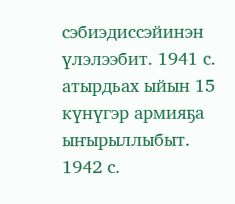сэбиэдиссэйинэн үлэлээбит. 1941 с. атырдьах ыйын 15 күнүгэр армияҕа ыҥырыллыбыт. 1942 с.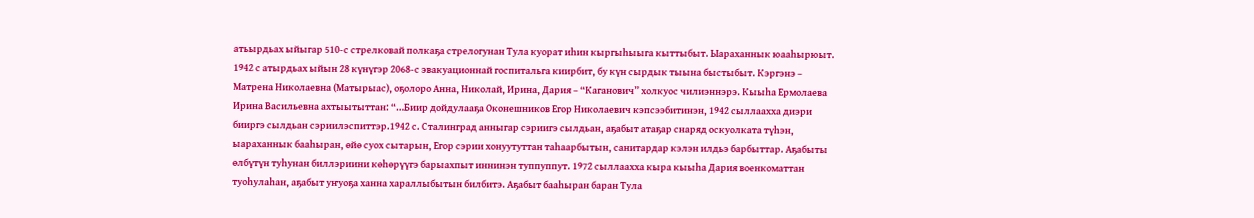атьырдьах ыйыгар 510-с стрелковай полкаҕа стрелогунан Тула куорат иһин кыргыһыыга кыттыбыт. Ыараханнык юааһырюыт. 1942 с атырдьах ыйын 28 күнүгэр 2068-с эвакуационнай госпитальга киирбит, бу күн сырдык тыына быстыбыт. Кэргэнэ – Матрена Николаевна (Матырыас), оҕолоро Анна, Николай, Ирина, Дария – “Каганович” холкуос чилиэннэрэ. Кыыһа Ермолаева Ирина Васильевна ахтыытыттан: “…Биир дойдулааҕа Оконешников Егор Николаевич кэпсээбитинэн, 1942 сыллаахха диэри бииргэ сылдьан сэриилэспиттэр.1942 с. Сталинград анныгар сэриигэ сылдьан, аҕабыт атаҕар снаряд оскуолката түһэн, ыараханнык бааһыран, өйө суох сытарын, Егор сэрии хонуутуттан таһаарбытын, санитардар кэлэн илдьэ барбыттар. Аҕабыты өлбүтүн туһунан биллэриини көһөрүүгэ барыахпыт иннинэн туппуппут. 1972 сыллаахха кыра кыыһа Дария военкоматтан туоһулаһан, аҕабыт уҥуоҕа ханна хараллыбытын билбитэ. Аҕабыт бааһыран баран Тула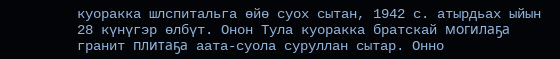куоракка шлспитальга өйө суох сытан, 1942 с. атырдьах ыйын 28 күнүгэр өлбүт. Онон Тула куоракка братскай могилаҕа гранит плитаҕа аата-суола суруллан сытар. Онно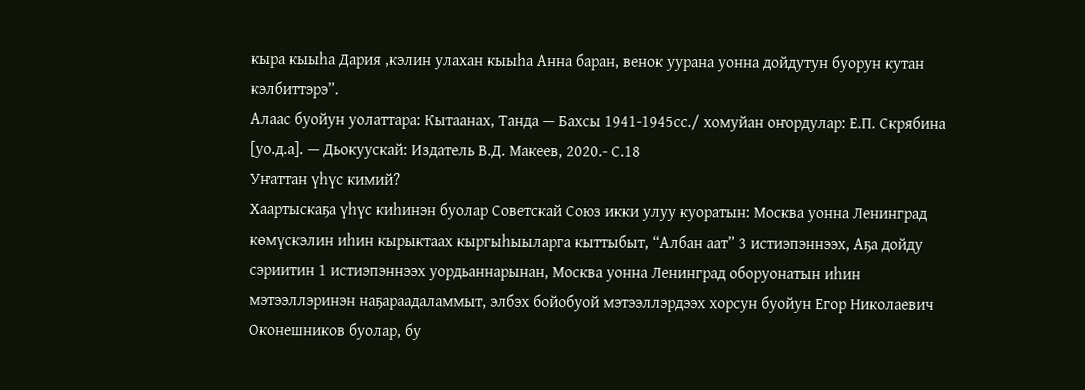кыра кыыһа Дария ,кэлин улахан кыыһа Анна баран, венок уурана уонна дойдутун буорун кутан кэлбиттэрэ”.
Алаас буойун уолаттара: Кытаанах, Танда — Бахсы 1941-1945сс./ хомуйан оҥордулар: Е.П. Скрябина [уо.д.а]. — Дьокуускай: Издатель В.Д. Макеев, 2020.- С.18
Уҥаттан үһүс кимий?
Хаартыскаҕа үһүс киһинэн буолар Советскай Союз икки улуу куоратын: Москва уонна Ленинград көмүскэлин иһин кырыктаах кыргыһыыларга кыттыбыт, “Албан аат” 3 истиэпэннээх, Аҕа дойду сэриитин 1 истиэпэннээх уордьаннарынан, Москва уонна Ленинград оборуонатын иһин мэтээллэринэн наҕараадаламмыт, элбэх бойобуой мэтээллэрдээх хорсун буойун Егор Николаевич Оконешников буолар, бу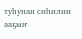туһунан сиһилии ааҕыҥ